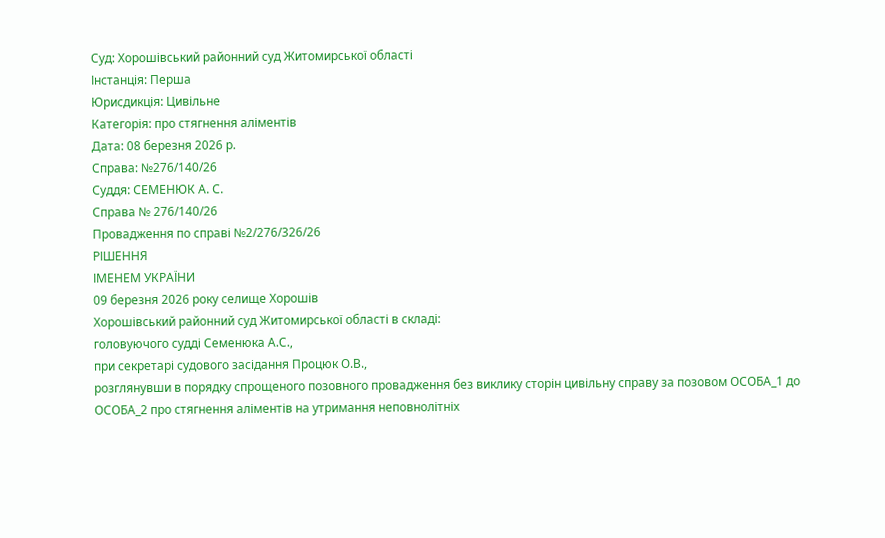Суд: Хорошівський районний суд Житомирської області
Інстанція: Перша
Юрисдикція: Цивільне
Категорія: про стягнення аліментів
Дата: 08 березня 2026 р.
Справа: №276/140/26
Суддя: СЕМЕНЮК А. С.
Справа № 276/140/26
Провадження по справі №2/276/326/26
РІШЕННЯ
ІМЕНЕМ УКРАЇНИ
09 березня 2026 року селище Хорошів
Хорошівський районний суд Житомирської області в складі:
головуючого судді Семенюка А.С.,
при секретарі судового засідання Процюк О.В.,
розглянувши в порядку спрощеного позовного провадження без виклику сторін цивільну справу за позовом ОСОБА_1 до ОСОБА_2 про стягнення аліментів на утримання неповнолітніх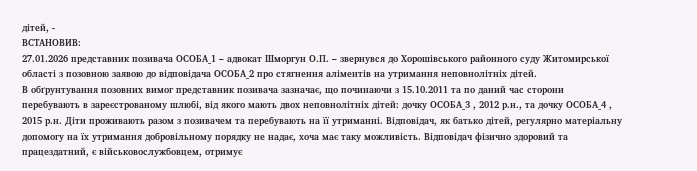дітей, -
ВСТАНОВИВ:
27.01.2026 представник позивача ОСОБА_1 – адвокат Шморгун О.П. – звернувся до Хорошівського районного суду Житомирської області з позовною заявою до відповідача ОСОБА_2 про стягнення аліментів на утримання неповнолітніх дітей.
В обґрунтування позовних вимог представник позивача зазначає, що починаючи з 15.10.2011 та по даний час сторони перебувають в зареєстрованому шлюбі, від якого мають двох неповнолітніх дітей: дочку ОСОБА_3 , 2012 р.н., та дочку ОСОБА_4 , 2015 р.н. Діти проживають разом з позивачем та перебувають на її утриманні. Відповідач, як батько дітей, регулярно матеріальну допомогу на їх утримання добровільному порядку не надає, хоча має таку можливість. Відповідач фізично здоровий та працездатний, є військовослужбовцем, отримує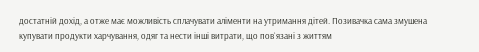достатній дохід, а отже має можливість сплачувати аліменти на утримання дітей. Позивачка сама змушена купувати продукти харчування, одяг та нести інші витрати, що пов`язані з життям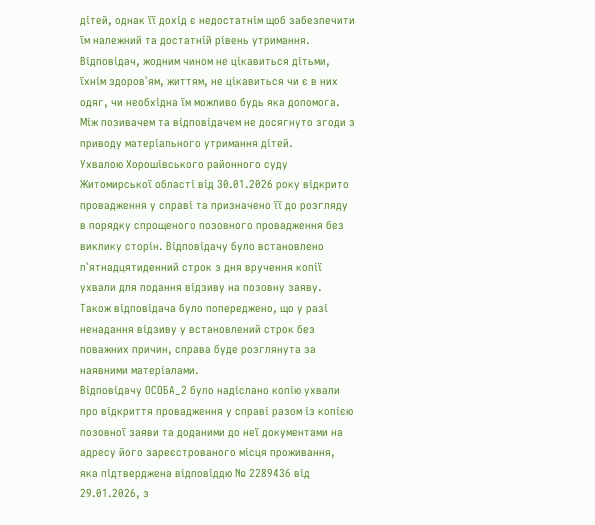дітей, однак її дохід є недостатнім щоб забезпечити їм належний та достатній рівень утримання. Відповідач, жодним чином не цікавиться дітьми, їхнім здоров`ям, життям, не цікавиться чи є в них одяг, чи необхідна їм можливо будь яка допомога. Між позивачем та відповідачем не досягнуто згоди з приводу матеріального утримання дітей.
Ухвалою Хорошівського районного суду Житомирської області від 30.01.2026 року відкрито провадження у справі та призначено її до розгляду в порядку спрощеного позовного провадження без виклику сторін. Відповідачу було встановлено п`ятнадцятиденний строк з дня вручення копії ухвали для подання відзиву на позовну заяву. Також відповідача було попереджено, що у разі ненадання відзиву у встановлений строк без поважних причин, справа буде розглянута за наявними матеріалами.
Відповідачу ОСОБА_2 було надіслано копію ухвали про відкриття провадження у справі разом із копією позовної заяви та доданими до неї документами на адресу його зареєстрованого місця проживання, яка підтверджена відповіддю № 2289436 від 29.01.2026, з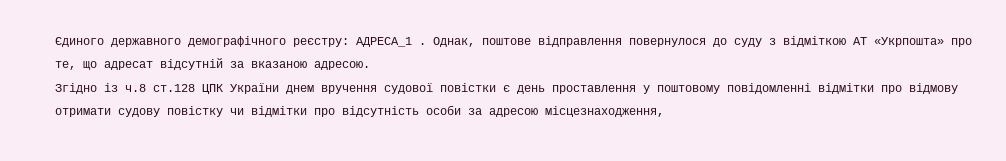Єдиного державного демографічного реєстру: АДРЕСА_1 . Однак, поштове відправлення повернулося до суду з відміткою АТ «Укрпошта» про те, що адресат відсутній за вказаною адресою.
Згідно із ч.8 ст.128 ЦПК України днем вручення судової повістки є день проставлення у поштовому повідомленні відмітки про відмову отримати судову повістку чи відмітки про відсутність особи за адресою місцезнаходження,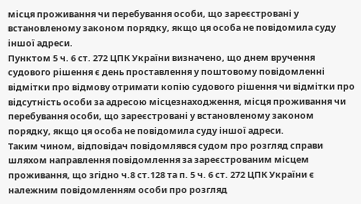місця проживання чи перебування особи, що зареєстровані у встановленому законом порядку, якщо ця особа не повідомила суду іншої адреси.
Пунктом 5 ч. 6 ст. 272 ЦПК України визначено, що днем вручення судового рішення є день проставлення у поштовому повідомленні відмітки про відмову отримати копію судового рішення чи відмітки про відсутність особи за адресою місцезнаходження, місця проживання чи перебування особи, що зареєстровані у встановленому законом порядку, якщо ця особа не повідомила суду іншої адреси.
Таким чином, відповідач повідомлявся судом про розгляд справи шляхом направлення повідомлення за зареєстрованим місцем проживання, що згідно ч.8 ст.128 та п. 5 ч. 6 ст. 272 ЦПК України є належним повідомленням особи про розгляд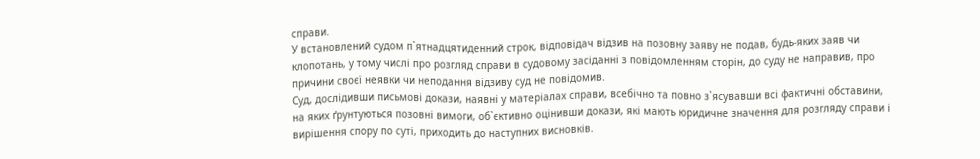справи.
У встановлений судом п`ятнадцятиденний строк, відповідач відзив на позовну заяву не подав, будь-яких заяв чи клопотань, у тому числі про розгляд справи в судовому засіданні з повідомленням сторін, до суду не направив, про причини своєї неявки чи неподання відзиву суд не повідомив.
Суд, дослідивши письмові докази, наявні у матеріалах справи, всебічно та повно з`ясувавши всі фактичні обставини, на яких ґрунтуються позовні вимоги, об`єктивно оцінивши докази, які мають юридичне значення для розгляду справи і вирішення спору по суті, приходить до наступних висновків.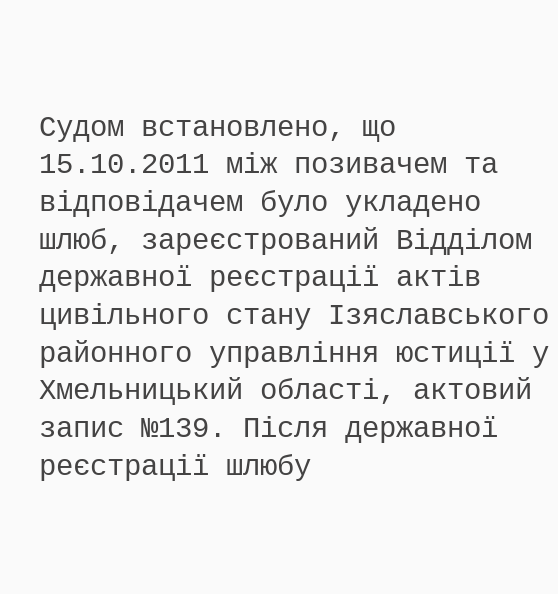Судом встановлено, що 15.10.2011 між позивачем та відповідачем було укладено шлюб, зареєстрований Відділом державної реєстрації актів цивільного стану Ізяславського районного управління юстиції у Хмельницький області, актовий запис №139. Після державної реєстрації шлюбу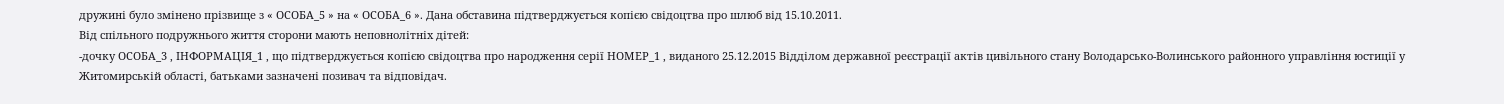дружині було змінено прізвище з « ОСОБА_5 » на « ОСОБА_6 ». Дана обставина підтверджується копією свідоцтва про шлюб від 15.10.2011.
Від спільного подружнього життя сторони мають неповнолітніх дітей:
-дочку ОСОБА_3 , ІНФОРМАЦІЯ_1 , що підтверджується копією свідоцтва про народження серії НОМЕР_1 , виданого 25.12.2015 Відділом державної реєстрації актів цивільного стану Володарсько-Волинського районного управління юстиції у Житомирській області, батьками зазначені позивач та відповідач.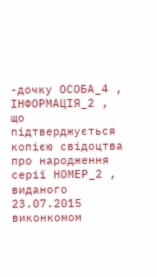-дочку ОСОБА_4 , ІНФОРМАЦІЯ_2 , що підтверджується копією свідоцтва про народження серії НОМЕР_2 , виданого 23.07.2015 виконкомом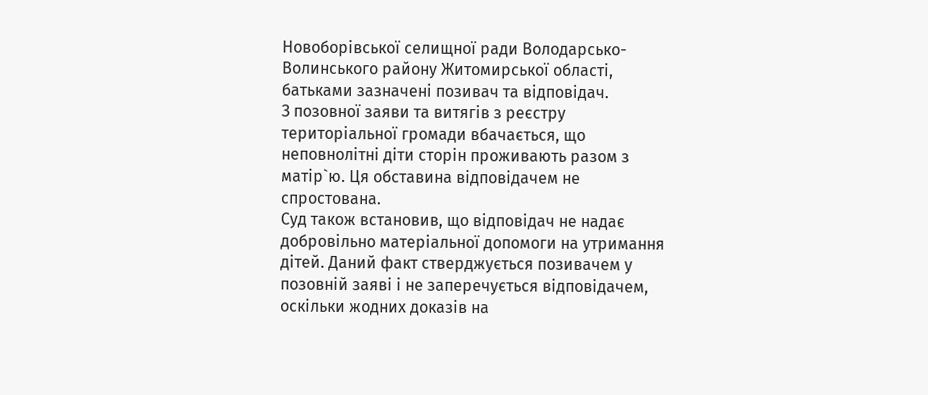Новоборівської селищної ради Володарсько-Волинського району Житомирської області, батьками зазначені позивач та відповідач.
З позовної заяви та витягів з реєстру територіальної громади вбачається, що неповнолітні діти сторін проживають разом з матір`ю. Ця обставина відповідачем не спростована.
Суд також встановив, що відповідач не надає добровільно матеріальної допомоги на утримання дітей. Даний факт стверджується позивачем у позовній заяві і не заперечується відповідачем, оскільки жодних доказів на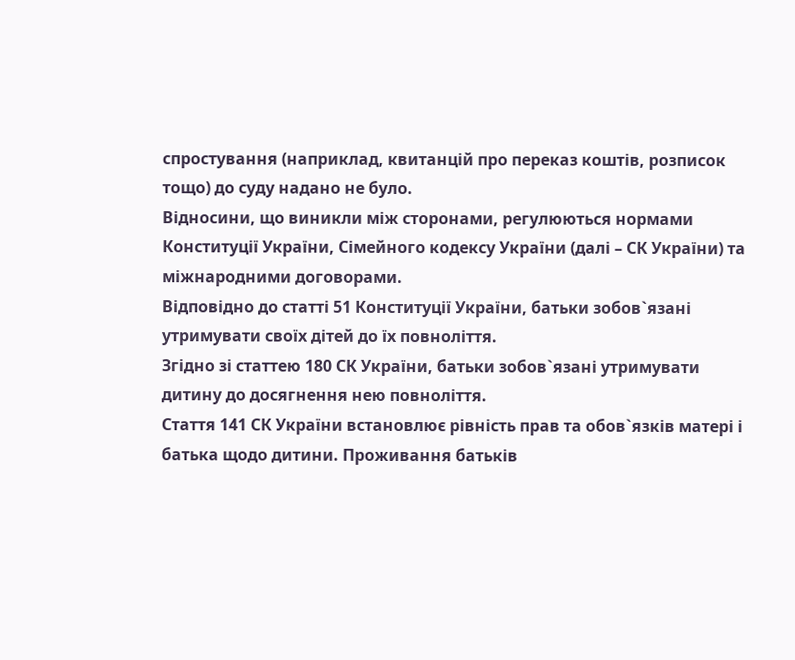спростування (наприклад, квитанцій про переказ коштів, розписок тощо) до суду надано не було.
Відносини, що виникли між сторонами, регулюються нормами Конституції України, Сімейного кодексу України (далі – СК України) та міжнародними договорами.
Відповідно до статті 51 Конституції України, батьки зобов`язані утримувати своїх дітей до їх повноліття.
Згідно зі статтею 180 СК України, батьки зобов`язані утримувати дитину до досягнення нею повноліття.
Стаття 141 СК України встановлює рівність прав та обов`язків матері і батька щодо дитини. Проживання батьків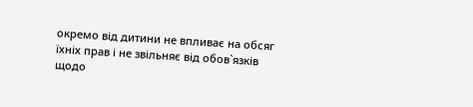окремо від дитини не впливає на обсяг їхніх прав і не звільняє від обов`язків щодо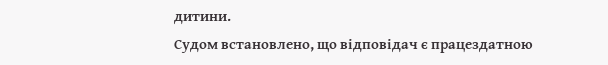дитини.
Судом встановлено, що відповідач є працездатною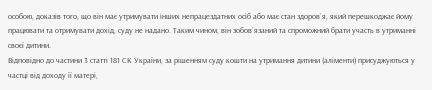особою, доказів того, що він має утримувати інших непрацездатних осіб або має стан здоров`я, який перешкоджає йому працювати та отримувати дохід, суду не надано. Таким чином, він зобов`язаний та спроможний брати участь в утриманні своєї дитини.
Відповідно до частини 3 статті 181 СК України, за рішенням суду кошти на утримання дитини (аліменти) присуджуються у частці від доходу її матері,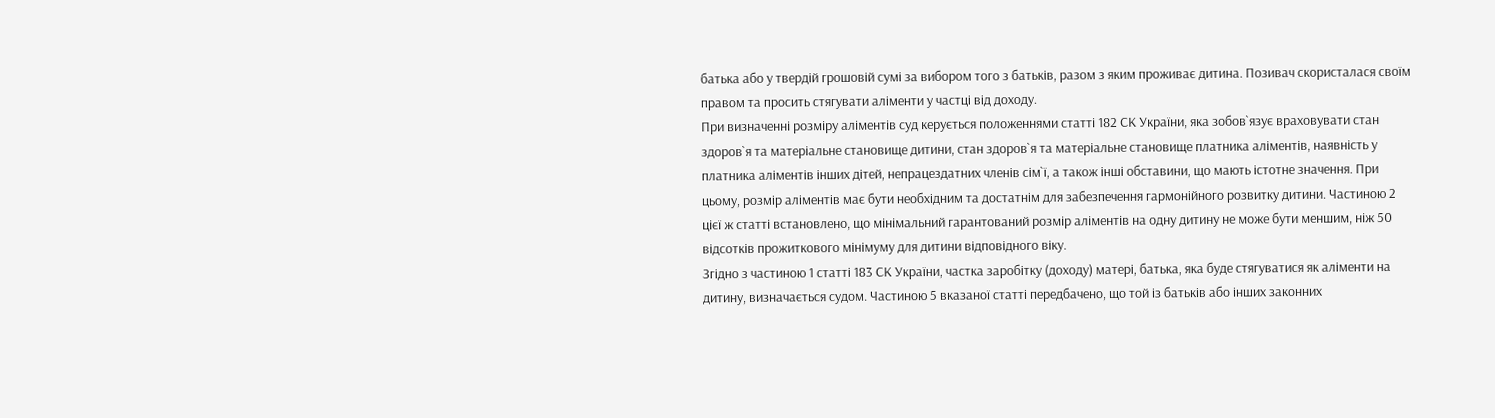батька або у твердій грошовій сумі за вибором того з батьків, разом з яким проживає дитина. Позивач скористалася своїм правом та просить стягувати аліменти у частці від доходу.
При визначенні розміру аліментів суд керується положеннями статті 182 СК України, яка зобов`язує враховувати стан здоров`я та матеріальне становище дитини, стан здоров`я та матеріальне становище платника аліментів, наявність у платника аліментів інших дітей, непрацездатних членів сім`ї, а також інші обставини, що мають істотне значення. При цьому, розмір аліментів має бути необхідним та достатнім для забезпечення гармонійного розвитку дитини. Частиною 2 цієї ж статті встановлено, що мінімальний гарантований розмір аліментів на одну дитину не може бути меншим, ніж 50 відсотків прожиткового мінімуму для дитини відповідного віку.
Згідно з частиною 1 статті 183 СК України, частка заробітку (доходу) матері, батька, яка буде стягуватися як аліменти на дитину, визначається судом. Частиною 5 вказаної статті передбачено, що той із батьків або інших законних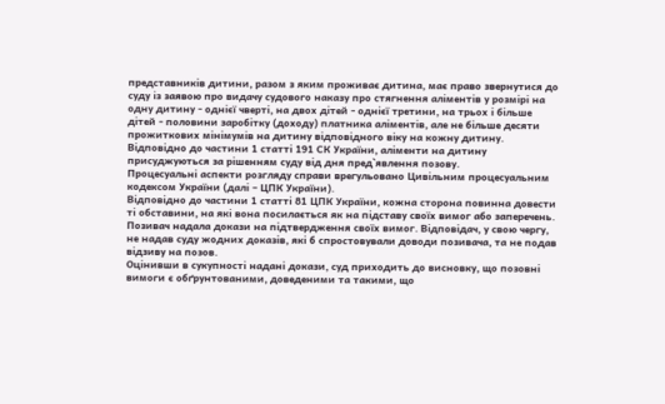представників дитини, разом з яким проживає дитина, має право звернутися до суду із заявою про видачу судового наказу про стягнення аліментів у розмірі на одну дитину - однієї чверті, на двох дітей - однієї третини, на трьох і більше дітей - половини заробітку (доходу) платника аліментів, але не більше десяти прожиткових мінімумів на дитину відповідного віку на кожну дитину.
Відповідно до частини 1 статті 191 СК України, аліменти на дитину присуджуються за рішенням суду від дня пред`явлення позову.
Процесуальні аспекти розгляду справи врегульовано Цивільним процесуальним кодексом України (далі – ЦПК України).
Відповідно до частини 1 статті 81 ЦПК України, кожна сторона повинна довести ті обставини, на які вона посилається як на підставу своїх вимог або заперечень. Позивач надала докази на підтвердження своїх вимог. Відповідач, у свою чергу, не надав суду жодних доказів, які б спростовували доводи позивача, та не подав відзиву на позов.
Оцінивши в сукупності надані докази, суд приходить до висновку, що позовні вимоги є обґрунтованими, доведеними та такими, що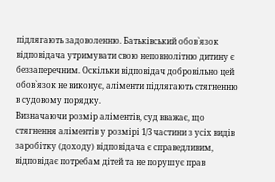підлягають задоволенню. Батьківський обов`язок відповідача утримувати свою неповнолітню дитину є беззаперечним. Оскільки відповідач добровільно цей обов`язок не виконує, аліменти підлягають стягненню в судовому порядку.
Визначаючи розмір аліментів, суд вважає, що стягнення аліментів у розмірі 1/3 частини з усіх видів заробітку (доходу) відповідача є справедливим, відповідає потребам дітей та не порушує прав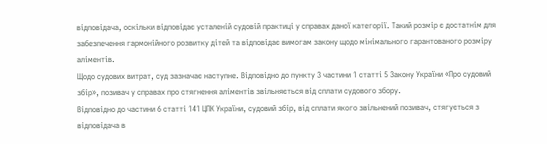відповідача, оскільки відповідає усталеній судовій практиці у справах даної категорії. Такий розмір є достатнім для забезпечення гармонійного розвитку дітей та відповідає вимогам закону щодо мінімального гарантованого розміру аліментів.
Щодо судових витрат, суд зазначає наступне. Відповідно до пункту 3 частини 1 статті 5 Закону України «Про судовий збір», позивач у справах про стягнення аліментів звільняється від сплати судового збору.
Відповідно до частини 6 статті 141 ЦПК України, судовий збір, від сплати якого звільнений позивач, стягується з відповідача в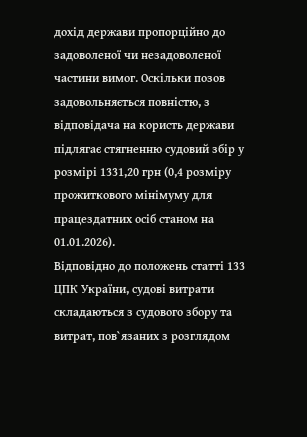дохід держави пропорційно до задоволеної чи незадоволеної частини вимог. Оскільки позов задовольняється повністю, з відповідача на користь держави підлягає стягненню судовий збір у розмірі 1331,20 грн (0,4 розміру прожиткового мінімуму для працездатних осіб станом на 01.01.2026).
Відповідно до положень статті 133 ЦПК України, судові витрати складаються з судового збору та витрат, пов`язаних з розглядом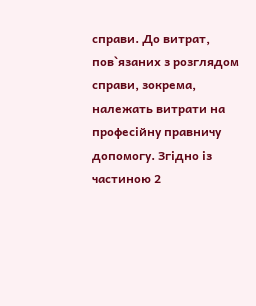справи. До витрат, пов`язаних з розглядом справи, зокрема, належать витрати на професійну правничу допомогу. Згідно із частиною 2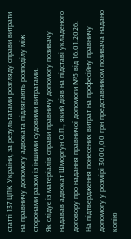статті 137 ЦПК України, за результатами розгляду справи витрати на правничу допомогу адвоката підлягають розподілу між сторонами разом із іншими судовими витратами.
Як слідує із матеріалів справи правничу допомогу позивачу надавав адвокат Шморгун О.П., який діяв на підставі укладеного договору про надання правничої допомоги №5 від 16.01.2026.
На підтвердження понесених витрат на професійну правничу допомогу у розмірі 3000,00 грн представником позивача надано копію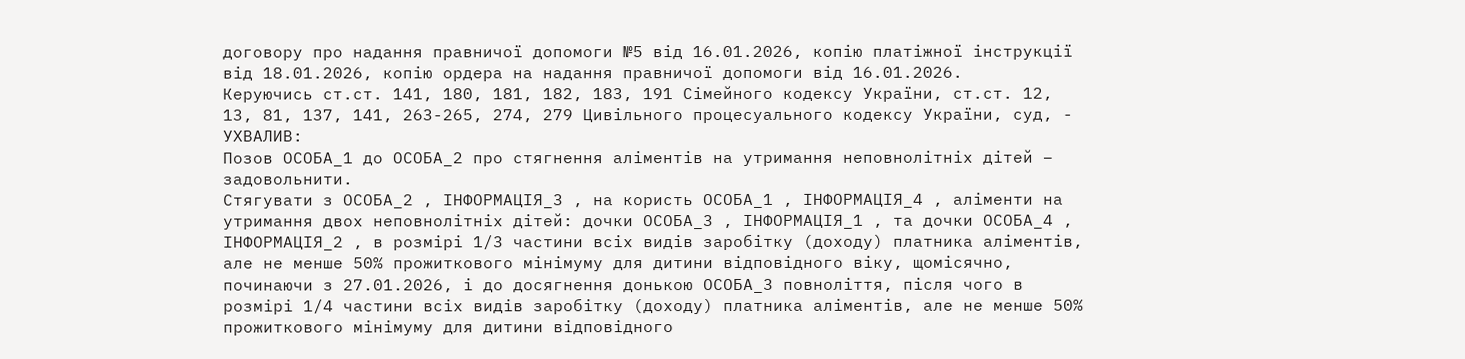договору про надання правничої допомоги №5 від 16.01.2026, копію платіжної інструкції від 18.01.2026, копію ордера на надання правничої допомоги від 16.01.2026.
Керуючись ст.ст. 141, 180, 181, 182, 183, 191 Сімейного кодексу України, ст.ст. 12, 13, 81, 137, 141, 263-265, 274, 279 Цивільного процесуального кодексу України, суд, -
УХВАЛИВ:
Позов ОСОБА_1 до ОСОБА_2 про стягнення аліментів на утримання неповнолітніх дітей – задовольнити.
Стягувати з ОСОБА_2 , ІНФОРМАЦІЯ_3 , на користь ОСОБА_1 , ІНФОРМАЦІЯ_4 , аліменти на утримання двох неповнолітніх дітей: дочки ОСОБА_3 , ІНФОРМАЦІЯ_1 , та дочки ОСОБА_4 , ІНФОРМАЦІЯ_2 , в розмірі 1/3 частини всіх видів заробітку (доходу) платника аліментів, але не менше 50% прожиткового мінімуму для дитини відповідного віку, щомісячно, починаючи з 27.01.2026, і до досягнення донькою ОСОБА_3 повноліття, після чого в розмірі 1/4 частини всіх видів заробітку (доходу) платника аліментів, але не менше 50% прожиткового мінімуму для дитини відповідного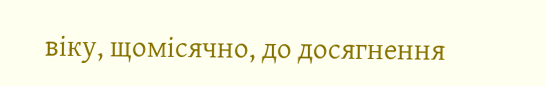віку, щомісячно, до досягнення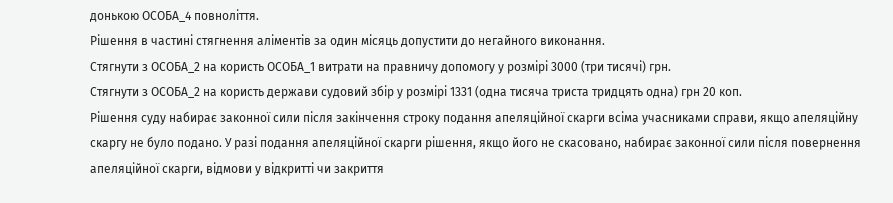донькою ОСОБА_4 повноліття.
Рішення в частині стягнення аліментів за один місяць допустити до негайного виконання.
Стягнути з ОСОБА_2 на користь ОСОБА_1 витрати на правничу допомогу у розмірі 3000 (три тисячі) грн.
Стягнути з ОСОБА_2 на користь держави судовий збір у розмірі 1331 (одна тисяча триста тридцять одна) грн 20 коп.
Рішення суду набирає законної сили після закінчення строку подання апеляційної скарги всіма учасниками справи, якщо апеляційну скаргу не було подано. У разі подання апеляційної скарги рішення, якщо його не скасовано, набирає законної сили після повернення апеляційної скарги, відмови у відкритті чи закриття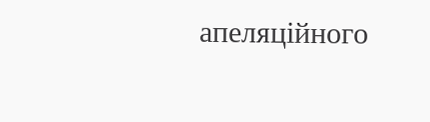апеляційного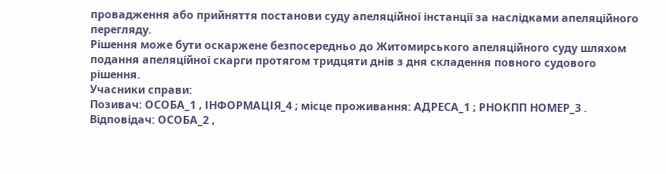провадження або прийняття постанови суду апеляційної інстанції за наслідками апеляційного перегляду.
Рішення може бути оскаржене безпосередньо до Житомирського апеляційного суду шляхом подання апеляційної скарги протягом тридцяти днів з дня складення повного судового рішення.
Учасники справи:
Позивач: ОСОБА_1 , ІНФОРМАЦІЯ_4 ; місце проживання: АДРЕСА_1 ; РНОКПП НОМЕР_3 .
Відповідач: ОСОБА_2 ,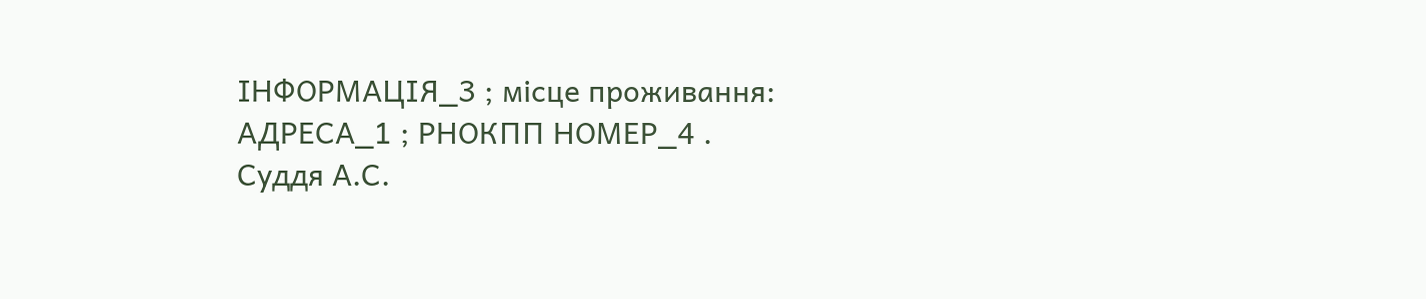ІНФОРМАЦІЯ_3 ; місце проживання: АДРЕСА_1 ; РНОКПП НОМЕР_4 .
Суддя А.С.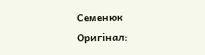Семенюк
Оригінал: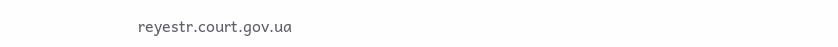reyestr.court.gov.ua